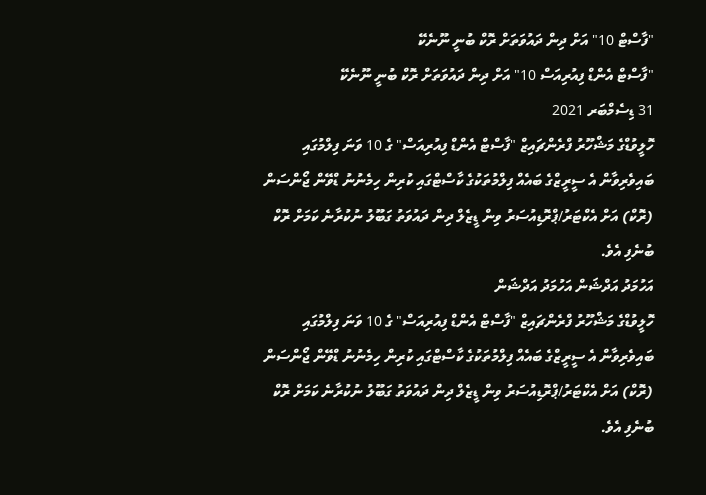"ފާސްޓް 10" އަށް ދިން ދައުވަތަށް ރޮކް ބުނީ ނޫނެކޭ
"ފާސްޓް އެންޑް ފިއުރިއަސް 10" އަށް ދިން ދައުވަތަށް ރޮކް ބުނީ ނޫނެކޭ
31 ޑިސެމްބަރ 2021
ހޮލީވުޑްގެ މަޝްހޫރު ފްރެންޗައިޒް "ފާސްޓް އެންޑް ފިއުރިއަސް" ގެ 10 ވަނަ ފިލްމުގައި ބައިވެރިވާން އެ ސީރީޒްގެ ބައެއް ފިލްމުތަކުގެ ކާސްޓްގައި ކުރިން ހިމެނުނު ޑްވޭން ޖޯންސަން (ރޮކް) އަށް އެކްޓަރު/ޕްރޮޑިއުސަރު ވިން ޑީޒެލް ދިން ދައުވަތު ގަބޫލު ނުކުރާނެ ކަމަށް ރޮކް ބުނެފި އެވެ.
އަހުމަދު އަދްޝަން އަހުމަދު އަދްޝަން
ހޮލީވުޑްގެ މަޝްހޫރު ފްރެންޗައިޒް "ފާސްޓް އެންޑް ފިއުރިއަސް" ގެ 10 ވަނަ ފިލްމުގައި ބައިވެރިވާން އެ ސީރީޒްގެ ބައެއް ފިލްމުތަކުގެ ކާސްޓްގައި ކުރިން ހިމެނުނު ޑްވޭން ޖޯންސަން (ރޮކް) އަށް އެކްޓަރު/ޕްރޮޑިއުސަރު ވިން ޑީޒެލް ދިން ދައުވަތު ގަބޫލު ނުކުރާނެ ކަމަށް ރޮކް ބުނެފި އެވެ.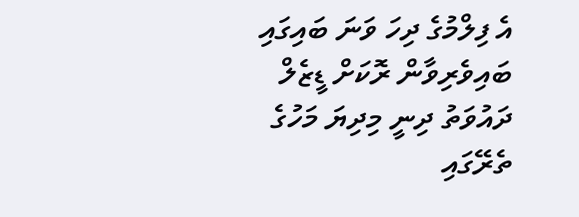އެ ފިލްމުގެ ދިހަ ވަނަ ބައިގައި ބައިވެރިވާން ރޮކަށް ޑީޒެލް ދައުވަތު ދިނީ މިދިޔަ މަހުގެ ތެރޭގައި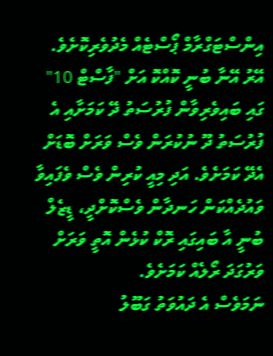އިންސްޓަގްރާމް ޕޯސްޓެއް މެދުވެރިކޮށެވެ. އޭރު އޭނާ ބުނީ ކޮއްކޮ އަށް "ފާސްޓް 10" ގައި ބައިވެރިވާން ފުރުސަތު ދޭ ކަމަށާއި އެ ފުރުސަތު ދޫ ނުކުރަން ވެސް ވަރަށް ބޮޑަށް އެދޭ ކަމަށެވެ. އަދި މިއީ ކުރިން ވެސް ވެފައިވާ ވައުދެއްކަން ހަނދާން ވެސްކޮށްދީ، ޑީޒެލް ބުނީ އާ ބައިގައި ރޮކް ކުޅެން އޮތީ ވަރަށް ވަރުގަދަ ރޯލެއް ކަމަށެވެ.
ނަމަވެސް އެ ދައުވަތު ގަބޫލު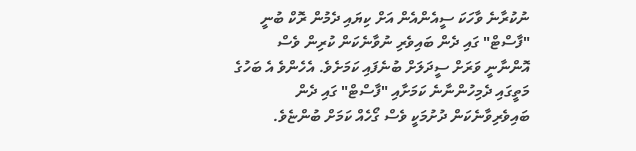ނުކުރާނެ ވާހަކަ ސީއެންއެން އަށް ކިޔައި ދެމުން ރޮކް ބުނީ "ފާސްޓް" ގައި ދެން ބައިވެރި ނުވާނެކަން ކުރިން ވެސް އޮންނާނީ ވަރަށް ސީދަލަށް ބުނެފައި ކަމަށެވެ. އެހެންވެ އެ ބަހުގެ މަތީގައި ދެމިހުންނާނެ ކަމަށާއި "ފާސްޓް" ގައި ދެން ބައިވެރިވާނެކަން ދުށުމަކީ ވެސް ގޯހެއް ކަމަށް ބުންޏެވެ.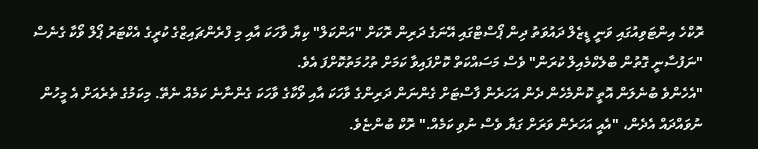ރޮކްހެ އިންޓަވިއުގައި ވަނީ ޑީޒެލް ދައުވަތު ދިން ޕޯސްޓްގައި އޭނަގެ ދަރިން ރޮކަށް "އަންކަލް" ކިޔާ ވާހަކަ އާއި މި ފްރެންޗައިޒްގެ ކުރީގެ އެކްޓަރު ޕޯލް ވޯކާ ގެނެސް "ނަފުސާނީ ގޮތުން ބްލެކްމެއިލް ކުރަން" ވެސް މަސައްކަތް ކޮށްފައިވާ ކަމަށް ތުހުމަތުކޮށްފަ އެވެ.
"އެހެންވެ ބުނެލަން އޮތީ ކޮންމެހެން ދެން އަހަރެން ފާސްޓަށް ގެންނަން ދަރިންގެ ވާހަކަ އާއި ވޯކާގެ ވާހަކަ ގެންނާނެ ކަމެއް ނެތޭ. މިކަމުގެ ތެރެއަށް އެ މީހުން ނުވައްދައް އެދެން، "އެއީ އަހަރެން ވަރަށް ގަޔާ ވެސް ނުވި ކަމެއް." ރޮކް ބުންޏެވެ.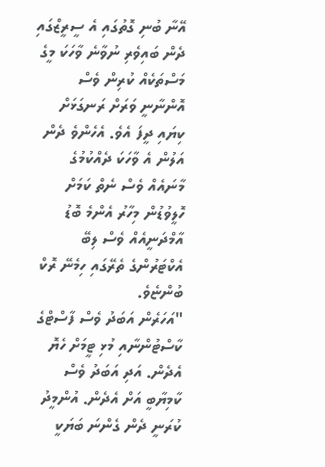އޭނާ ބުނި ގޮތުގައި އެ ސީރީޒްގައި ދެން ބައިވެރި ނުވާނެ ވާހަކަ މީގެ މަސްތަކެއް ކުރިން ވެސް އޮންނާނީ ވަރަށް ރަނގަޅަށް ކިޔައި ދީފަ އެވެ. އެހެންވެ ދެން އަލުން އެ ވާހަކަ ދެއްކުމުގެ މާނައެއް ވެސް ނެތް ކަމަށް ހޮލީވުޑުން މިހާރު އެންމެ ބޮޑު އާމްދަނީއެއް ވެސް ލިބޭ އެކްޓަރުންގެ ތެރޭގައި ހިމެނޭ ރޮކް ބުންޏެވެ.
"އަހަރެން އަބަދު ވެސް ފާސްޓްގެ ކާސްޓުންނާއި މުޅި ޓީމަށް ހެޔޮ އެދެން. އަދި އަބަދު ވެސް ކާމިޔާބީ އަށް އެދެން. އުންމީދު ކުރަނީ ދެން ގެންނަ ބަޔަކީ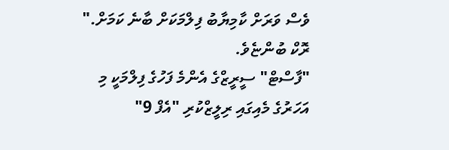ވެސް ވަރަށް ކާމިޔާބު ފިލްމަކަށް ބާނެ ކަމަށް." ރޮކް ބުންޏެވެ.
"ފާސްޓް" ސީރީޒްގެ އެންމެ ފަހުގެ ފިލްމަކީ މި އަހަރުގެ މެއިގައި ރިލީޒްކުރި "އެފް 9"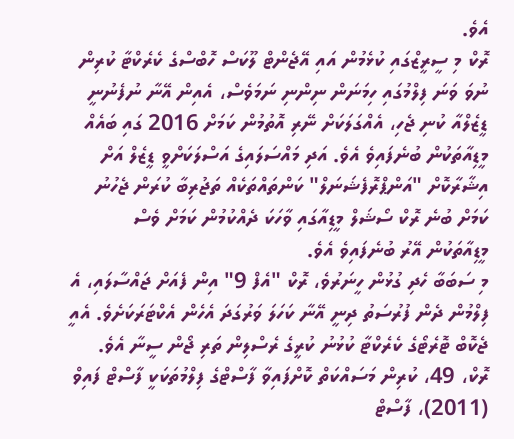އެވެ.
ރޮކް މި ސީރީޒްގައި ކުޅެމުން އައި އޭޖެންޓް ލޫކަސް ހޮބްސްގެ ކެރެކްޓާ ކުރިން ނުވަ ވަނަ ފިލްމުގައި ހިމަނަން ނިންނި ނަމަވެސް، އެއިން އޭނާ ނުފެނުނީ ޑީޒެލްއާ ކުނި ޖެހި، އެއްގަލަކަށް ނޭރި އޮތުމުން ކަމަށް 2016 ގައި ބައެއް މީޑިއާތަކުން ބުނެފައިވެ އެވެ. އަދި މައްސަލައިގެ އަސްލަކަށްވީ ޑީޒެލް އަށް އިޝާރާކޮށް "އަންޕްރޮފެޝަނަލް" ކަންތައްތަކެއް ތަޖުރިބާ ކުރަން ޖެހުނު ކަމަށް ބުނެ ރޮކް ސޯޝަލް މީޑިއާގައި ވާހަކަ ދެއްކުމުން ކަމަށް ވެސް މީޑިއާތަކުން އޭރު ބުނެފައިވެ އެވެ.
މި ސަބަބާ ހެދި ގުޅުން ހީނަރުވެ، ރޮކް "އެފް 9" އިން ފެއަށް ޖައްސާލައި، އެ ފިލްމުން ދެން ފުރުސަތު ދިނީ އޭނާ ކަހަލަ ވަރުގަދަ އެހެން އެކްޓަރަކަށެވެ. އެއީ ޖެކޮބް ޓޮރެޓޯގެ ކެރެކްޓާ ކުޅުނު ކުރީގެ ރެސްލިން ތަރި ޖޯން ސީނާ އެވެ.
ރޮކް، 49، ކުރިން މަސައްކަތް ކޮށްފައިވާ ފާސްޓްގެ ފިލްމުތަކަކީ ފާސްޓް ފައިވް (2011)، ފާސްޓް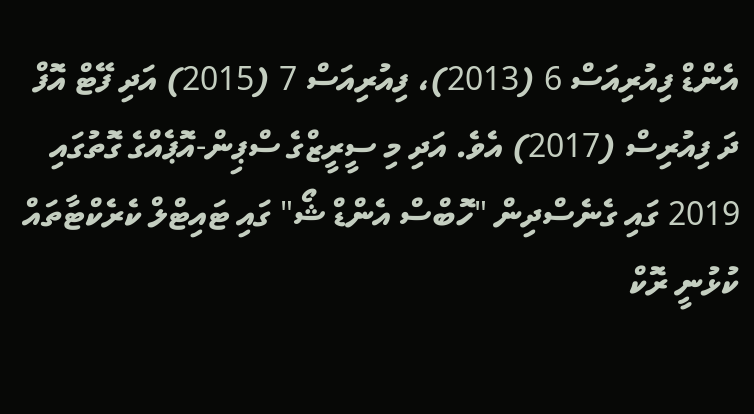އެންޑް ފިއުރިއަސް 6 (2013)، ފިއުރިއަސް 7 (2015) އަދި ފޭޓް އޮފް ދަ ފިއުރިސް (2017) އެވެ. އަދި މި ސީރީޒްގެ ސްޕިން-އޮޕެއްގެ ގޮތުގައި 2019 ގައި ގެނެސްދިން "ހޮބްސް އެންޑް ޝޯ" ގައި ޓައިޓްލް ކެރެކްޓާތައް ކުޅުނީ ރޮކް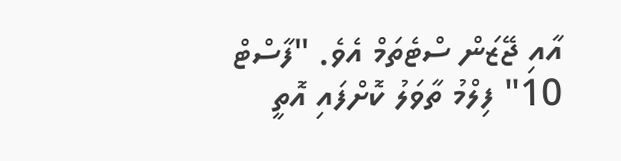އާއި ޖޭޒަން ސްޓެތަމް އެވެ. "ފާސްޓް 10" ފިލްމު ތާވަލު ކޮށްފައި އޮތީ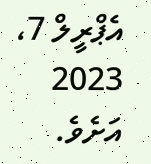އެޕްރީލް 7، 2023 އަށެވެ.